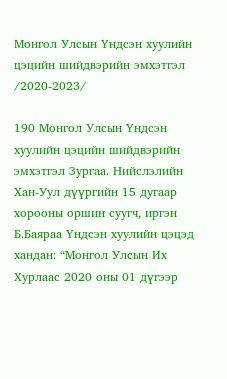Монгол Улсын Үндсэн хуулийн цэцийн шийдвэрийн эмхэтгэл /2020-2023/

190 Монгол Улсын Үндсэн хуулийн цэцийн шийдвэрийн эмхэтгэл Зургаа. Нийслэлийн Хан-Уул дүүргийн 15 дугаар хорооны оршин суугч, иргэн Б.Баяраа Үндсэн хуулийн цэцэд хандан: “Монгол Улсын Их Хурлаас 2020 оны 01 дүгээр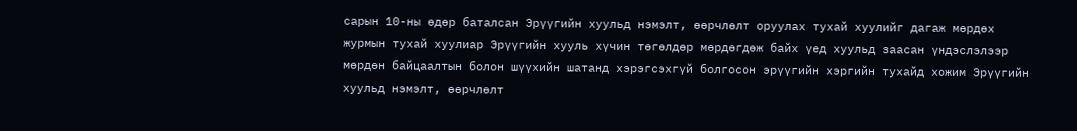сарын 10-ны өдөр баталсан Эрүүгийн хуульд нэмэлт, өөрчлөлт оруулах тухай хуулийг дагаж мөрдөх журмын тухай хуулиар Эрүүгийн хууль хүчин төгөлдөр мөрдөгдөж байх үед хуульд заасан үндэслэлээр мөрдөн байцаалтын болон шүүхийн шатанд хэрэгсэхгүй болгосон эрүүгийн хэргийн тухайд хожим Эрүүгийн хуульд нэмэлт, өөрчлөлт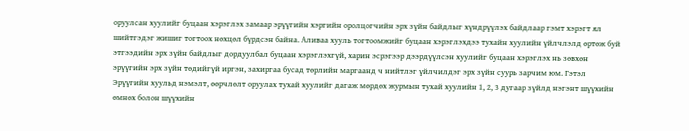оруулсан хуулийг буцаан хэрэглэх замаар эрүүгийн хэргийн оролцогчийн эрх зүйн байдлыг хүндрүүлэх байдлаар гэмт хэрэгт ял шийтгэдэг жишиг тогтоох нөхцөл бүрдсэн байна. Аливаа хууль тогтоомжийг буцаан хэрэглэхдээ тухайн хуулийн үйлчлэлд өртөж буй этгээдийн эрх зүйн байдлыг дордуулбал буцаан хэрэглэхгүй, харин эсрэгээр дээрдүүлсэн хуулийг буцаан хэрэглэх нь зөвхөн эрүүгийн эрх зүйн төдийгүй иргэн, захиргаа бусад төрлийн маргаанд ч нийтлэг үйлчилдэг эрх зүйн суурь зарчим юм. Гэтэл Эрүүгийн хуульд нэмэлт, өөрчлөлт оруулах тухай хуулийг дагаж мөрдөх журмын тухай хуулийн 1, 2, 3 дугаар зүйлд нэгэнт шүүхийн өмнөх болон шүүхийн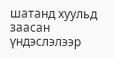шатанд хуульд заасан үндэслэлээр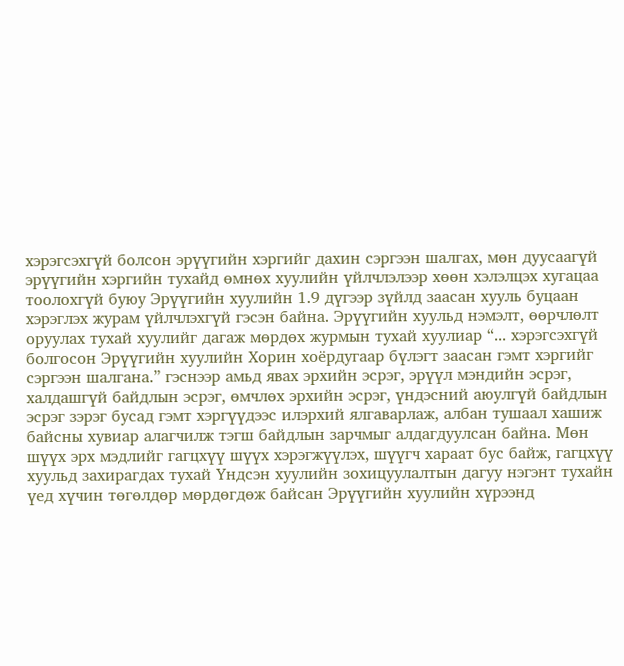хэрэгсэхгүй болсон эрүүгийн хэргийг дахин сэргээн шалгах, мөн дуусаагүй эрүүгийн хэргийн тухайд өмнөх хуулийн үйлчлэлээр хөөн хэлэлцэх хугацаа тоолохгүй буюу Эрүүгийн хуулийн 1.9 дүгээр зүйлд заасан хууль буцаан хэрэглэх журам үйлчлэхгүй гэсэн байна. Эрүүгийн хуульд нэмэлт, өөрчлөлт оруулах тухай хуулийг дагаж мөрдөх журмын тухай хуулиар “... хэрэгсэхгүй болгосон Эрүүгийн хуулийн Хорин хоёрдугаар бүлэгт заасан гэмт хэргийг сэргээн шалгана.” гэснээр амьд явах эрхийн эсрэг, эрүүл мэндийн эсрэг, халдашгүй байдлын эсрэг, өмчлөх эрхийн эсрэг, үндэсний аюулгүй байдлын эсрэг зэрэг бусад гэмт хэргүүдээс илэрхий ялгаварлаж, албан тушаал хашиж байсны хувиар алагчилж тэгш байдлын зарчмыг алдагдуулсан байна. Мөн шүүх эрх мэдлийг гагцхүү шүүх хэрэгжүүлэх, шүүгч хараат бус байж, гагцхүү хуульд захирагдах тухай Үндсэн хуулийн зохицуулалтын дагуу нэгэнт тухайн үед хүчин төгөлдөр мөрдөгдөж байсан Эрүүгийн хуулийн хүрээнд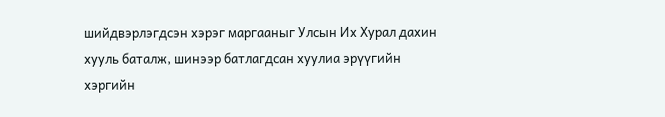шийдвэрлэгдсэн хэрэг маргааныг Улсын Их Хурал дахин хууль баталж, шинээр батлагдсан хуулиа эрүүгийн хэргийн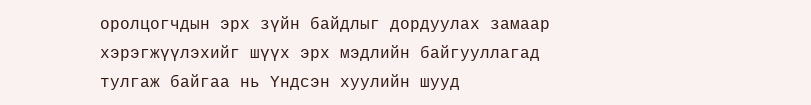оролцогчдын эрх зүйн байдлыг дордуулах замаар хэрэгжүүлэхийг шүүх эрх мэдлийн байгууллагад тулгаж байгаа нь Үндсэн хуулийн шууд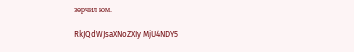зөрчил юм.

RkJQdWJsaXNoZXIy MjU4NDY5